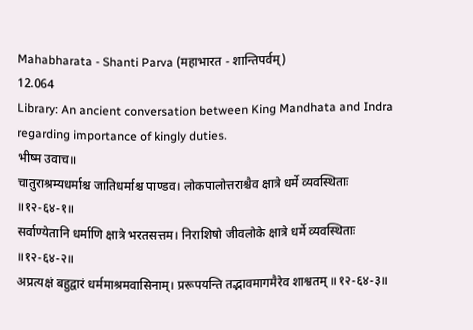Mahabharata - Shanti Parva (महाभारत - शान्तिपर्वम्)
12.064
Library: An ancient conversation between King Mandhata and Indra regarding importance of kingly duties.
भीष्म उवाच॥
चातुराश्रम्यधर्माश्च जातिधर्माश्च पाण्डव। लोकपालोत्तराश्चैव क्षात्रे धर्मे व्यवस्थिताः ॥१२-६४-१॥
सर्वाण्येतानि धर्माणि क्षात्रे भरतसत्तम। निराशिषो जीवलोके क्षात्रे धर्मे व्यवस्थिताः ॥१२-६४-२॥
अप्रत्यक्षं बहुद्वारं धर्ममाश्रमवासिनाम्। प्ररूपयन्ति तद्भावमागमैरेव शाश्वतम् ॥१२-६४-३॥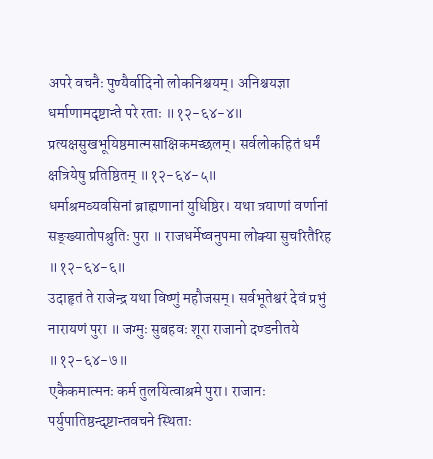अपरे वचनैः पुण्यैर्वादिनो लोकनिश्चयम्। अनिश्चयज्ञा धर्माणामदृष्टान्ते परे रताः ॥१२-६४-४॥
प्रत्यक्षसुखभूयिष्ठमात्मसाक्षिकमच्छलम्। सर्वलोकहितं धर्मं क्षत्रियेषु प्रतिष्ठितम् ॥१२-६४-५॥
धर्माश्रमव्यवसिनां ब्राह्मणानां युधिष्ठिर। यथा त्रयाणां वर्णानां सङ्ख्यातोपश्रुतिः पुरा ॥ राजधर्मेष्वनुपमा लोक्या सुचरितैरिह ॥१२-६४-६॥
उदाहृतं ते राजेन्द्र यथा विष्णुं महौजसम्। सर्वभूतेश्वरं देवं प्रभुं नारायणं पुरा ॥ जग्मुः सुबहवः शूरा राजानो दण्डनीतये ॥१२-६४-७॥
एकैकमात्मनः कर्म तुलयित्वाश्रमे पुरा। राजानः पर्युपातिष्ठन्दृष्टान्तवचने स्थिताः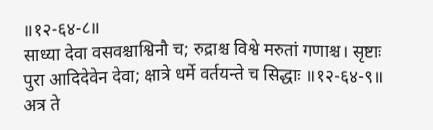॥१२-६४-८॥
साध्या देवा वसवश्चाश्विनौ च; रुद्राश्च विश्वे मरुतां गणाश्च। सृष्टाः पुरा आदिदेवेन देवा; क्षात्रे धर्मे वर्तयन्ते च सिद्धाः ॥१२-६४-९॥
अत्र ते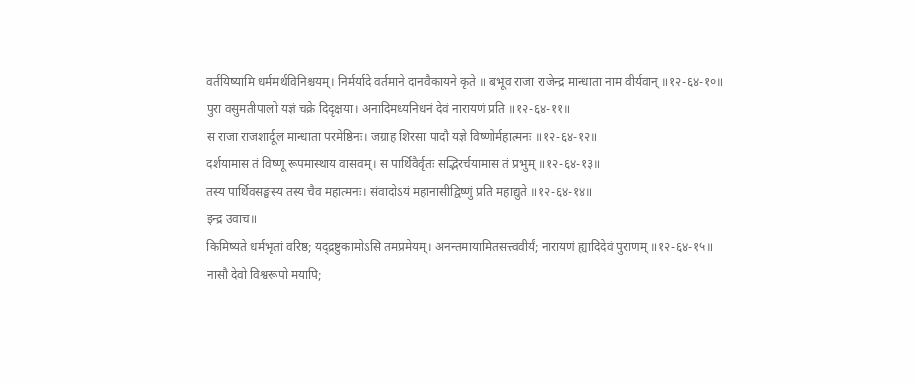वर्तयिष्यामि धर्ममर्थविनिश्चयम्। निर्मर्यादे वर्तमाने दानवैकायने कृते ॥ बभूव राजा राजेन्द्र मान्धाता नाम वीर्यवान् ॥१२-६४-१०॥
पुरा वसुमतीपालो यज्ञं चक्रे दिदृक्षया। अनादिमध्यनिधनं देवं नारायणं प्रति ॥१२-६४-११॥
स राजा राजशार्दूल मान्धाता परमेष्ठिनः। जग्राह शिरसा पादौ यज्ञे विष्णोर्महात्मनः ॥१२-६४-१२॥
दर्शयामास तं विष्णू रूपमास्थाय वासवम्। स पार्थिवैर्वृतः सद्भिरर्चयामास तं प्रभुम् ॥१२-६४-१३॥
तस्य पार्थिवसङ्घस्य तस्य चैव महात्मनः। संवादोऽयं महानासीद्विष्णुं प्रति महाद्युते ॥१२-६४-१४॥
इन्द्र उवाच॥
किमिष्यते धर्मभृतां वरिष्ठ; यद्द्रष्टुकामोऽसि तमप्रमेयम्। अनन्तमायामितसत्त्ववीर्यं; नारायणं ह्यादिदेवं पुराणम् ॥१२-६४-१५॥
नासौ देवो विश्वरूपो मयापि;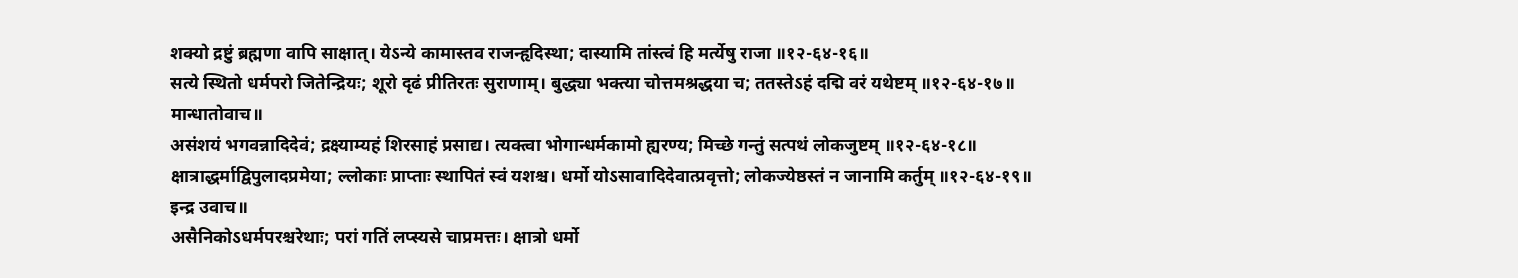शक्यो द्रष्टुं ब्रह्मणा वापि साक्षात्। येऽन्ये कामास्तव राजन्हृदिस्था; दास्यामि तांस्त्वं हि मर्त्येषु राजा ॥१२-६४-१६॥
सत्ये स्थितो धर्मपरो जितेन्द्रियः; शूरो दृढं प्रीतिरतः सुराणाम्। बुद्ध्या भक्त्या चोत्तमश्रद्धया च; ततस्तेऽहं दद्मि वरं यथेष्टम् ॥१२-६४-१७॥
मान्धातोवाच॥
असंशयं भगवन्नादिदेवं; द्रक्ष्याम्यहं शिरसाहं प्रसाद्य। त्यक्त्वा भोगान्धर्मकामो ह्यरण्य; मिच्छे गन्तुं सत्पथं लोकजुष्टम् ॥१२-६४-१८॥
क्षात्राद्धर्माद्विपुलादप्रमेया; ल्लोकाः प्राप्ताः स्थापितं स्वं यशश्च। धर्मो योऽसावादिदेवात्प्रवृत्तो; लोकज्येष्ठस्तं न जानामि कर्तुम् ॥१२-६४-१९॥
इन्द्र उवाच॥
असैनिकोऽधर्मपरश्चरेथाः; परां गतिं लप्स्यसे चाप्रमत्तः। क्षात्रो धर्मो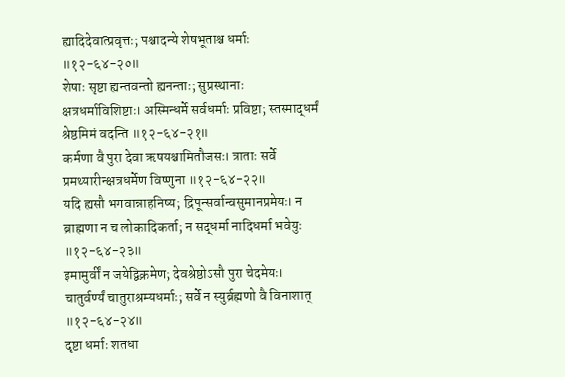ह्यादिदेवात्प्रवृत्तः; पश्चादन्ये शेषभूताश्च धर्माः ॥१२-६४-२०॥
शेषाः सृष्टा ह्यन्तवन्तो ह्यनन्ताः; सुप्रस्थानाः क्षत्रधर्माविशिष्टाः। अस्मिन्धर्मे सर्वधर्माः प्रविष्टा; स्तस्माद्धर्मं श्रेष्ठमिमं वदन्ति ॥१२-६४-२१॥
कर्मणा वै पुरा देवा ऋषयश्चामितौजसः। त्राताः सर्वे प्रमथ्यारीन्क्षत्रधर्मेण विष्णुना ॥१२-६४-२२॥
यदि ह्यसौ भगवान्नाहनिष्य; द्रिपून्सर्वान्वसुमानप्रमेयः। न ब्राह्मणा न च लोकादिकर्ता; न सद्धर्मा नादिधर्मा भवेयुः ॥१२-६४-२३॥
इमामुर्वीं न जयेद्विक्रमेण; देवश्रेष्ठोऽसौ पुरा चेदमेयः। चातुर्वर्ण्यं चातुराश्रम्यधर्माः; सर्वे न स्युर्ब्रह्मणो वै विनाशात् ॥१२-६४-२४॥
दृष्टा धर्माः शतधा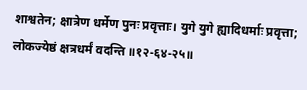शाश्वतेन; क्षात्रेण धर्मेण पुनः प्रवृत्ताः। युगे युगे ह्यादिधर्माः प्रवृत्ता; लोकज्येष्ठं क्षत्रधर्मं वदन्ति ॥१२-६४-२५॥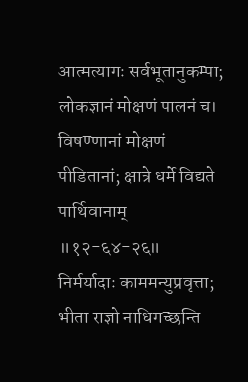आत्मत्यागः सर्वभूतानुकम्पा; लोकज्ञानं मोक्षणं पालनं च। विषण्णानां मोक्षणं पीडितानां; क्षात्रे धर्मे विद्यते पार्थिवानाम् ॥१२-६४-२६॥
निर्मर्यादाः काममन्युप्रवृत्ता; भीता राज्ञो नाधिगच्छन्ति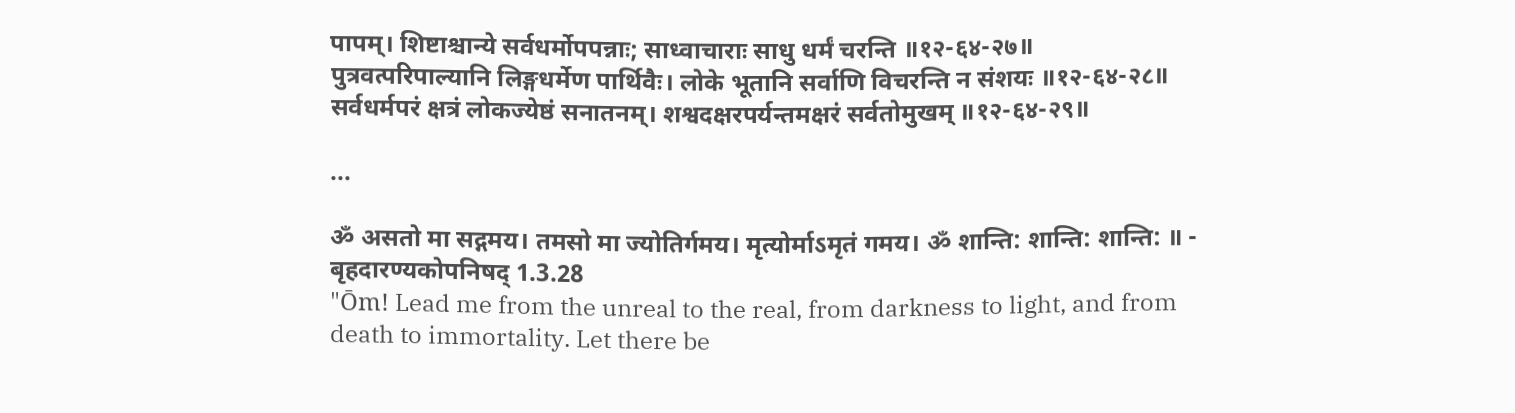पापम्। शिष्टाश्चान्ये सर्वधर्मोपपन्नाः; साध्वाचाराः साधु धर्मं चरन्ति ॥१२-६४-२७॥
पुत्रवत्परिपाल्यानि लिङ्गधर्मेण पार्थिवैः। लोके भूतानि सर्वाणि विचरन्ति न संशयः ॥१२-६४-२८॥
सर्वधर्मपरं क्षत्रं लोकज्येष्ठं सनातनम्। शश्वदक्षरपर्यन्तमक्षरं सर्वतोमुखम् ॥१२-६४-२९॥

...

ॐ असतो मा सद्गमय। तमसो मा ज्योतिर्गमय। मृत्योर्माऽमृतं गमय। ॐ शान्ति: शान्ति: शान्ति: ॥ - बृहदारण्यकोपनिषद् 1.3.28
"Ōm! Lead me from the unreal to the real, from darkness to light, and from death to immortality. Let there be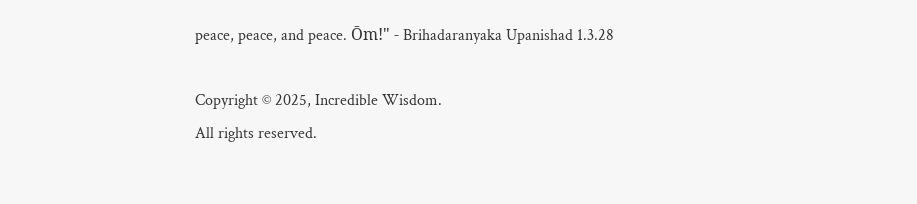peace, peace, and peace. Ōm!" - Brihadaranyaka Upanishad 1.3.28

Copyright © 2025, Incredible Wisdom.
All rights reserved.